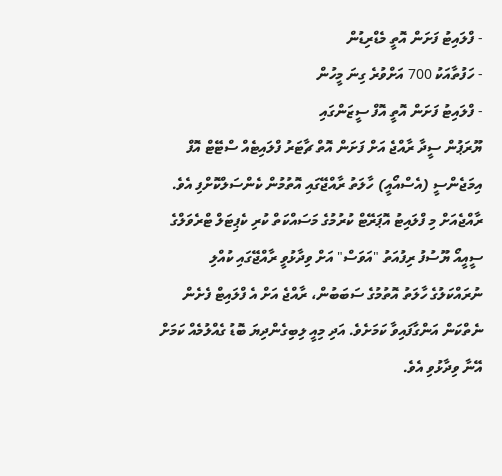- ފްލައިޓު ފަށަން އޮތީ މެޑްރިޑުން
- ހަފުތާއަކު 700 އަށްވުރެ ގިނަ މީހުން
- ފްލައިޓު ފަށަން އޮތީ އޮފް ސީޒަންގައި
ޔޫރަޕުން ސީދާ ރާއްޖެ އަށް ފަށަން އޮތް ޗާޓަރު ފްލައިޓެއް ސްޓޭޓް އޮފް އިމަޖެންސީ (އެސްއޯއީ) ހާލަތު ރާއްޖޭގައި އޮތުމުން ކެންސަލްކޮށްފި އެވެ.
ރާއްޖެއަށް މި ފްލައިޓު އޮޕަރޭޓް ކުރުމުގެ މަސައްކަތް ކުރި ކެޕިޓަލް ޓްރެވަލްގެ ސީއީއޯ ޔޫސުފު ރިފުއަތު "އަވަސް" އަށް ވިދާޅުވީ ރާއްޖޭގައި ކުއްލި ނުރައްކަލުގެ ހާލަތު އޮތުމުގެ ސަބަބުން، ރާއްޖެ އަށް އެ ފްލައިޓް ފެށެން ނެތްކަން އަންގާފައިވާ ކަމަށެވެ. އަދި މިއީ ލިބިގެންދިޔަ ބޮޑު ގެއްލުމެއް ކަމަށް އޭނާ ވިދާޅުވި އެވެ.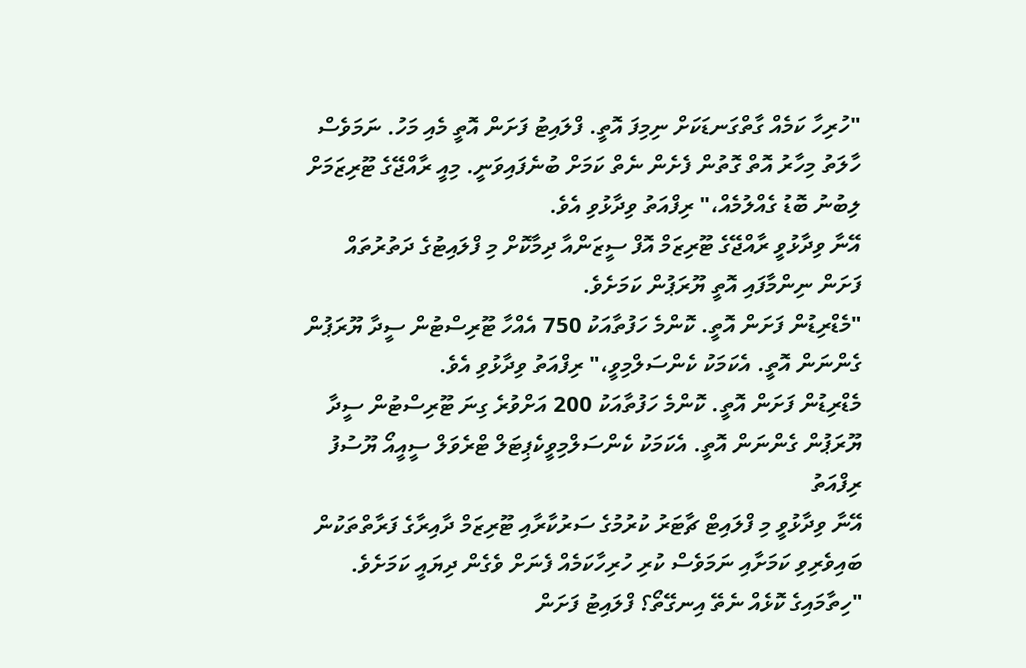"ހުރިހާ ކަމެއް ގާތްގަނޑަކަށް ނިމިފަ އޮތީ. ފްލައިޓު ފަށަން އޮތީ މެއި މަހު. ނަމަވެސް ހާލަތު މިހާރު އޮތް ގޮތުން ފެށެން ނެތް ކަމަށް ބުނެފައިވަނީ. މިއީ ރާއްޖޭގެ ޓޫރިޒަމަށް ލިބުނު ބޮޑު ގެއްލުމެއް،" ރިފްއަތު ވިދާޅުވި އެވެ.
އޭނާ ވިދާޅުވީ ރާއްޖޭގެ ޓޫރިޒަމް އޮފް ސީޒަންއާ ދިމާކޮށް މި ފްލައިޓުގެ ދަތުރުތައް ފަށަން ނިންމާފައި އޮތީ ޔޫރަޕުން ކަމަށެވެ.
"މެޑްރިޑުން ފަށަން އޮތީ. ކޮންމެ ހަފުތާއަކު 750 އެއްހާ ޓޫރިސްޓުން ސީދާ ޔޫރަޕުން ގެންނަން އޮތީ. އެކަމަކު ކެންސަލްމިވީ،" ރިފްއަތު ވިދާޅުވި އެވެ.
މެޑްރިޑުން ފަށަން އޮތީ. ކޮންމެ ހަފުތާއަކު 200 އަށްވުރެ ގިނަ ޓޫރިސްޓުން ސީދާ ޔޫރަޕުން ގެންނަން އޮތީ. އެކަމަކު ކެންސަލްމިވީކެޕިޓަލް ޓްރެވަލް ސީއީއޯ ޔޫސުފު ރިފްއަތު
އޭނާ ވިދާޅުވީ މި ފްލައިޓް ޗާޓަރު ކުރުމުގެ ސަރުކާރާއި ޓޫރިޒަމް ދާއިރާގެ ފަރާތްތަކުން ބައިވެރިވި ކަމަށާއި ނަމަވެސް ކުރި ހުރިހާކަމެއް ފެނަށް ވެގެން ދިޔައީ ކަމަށެވެ.
"ހިތާމައިގެ ކޮޅެއް ނެތޭ އިނގޭތޯ؟ ފްލައިޓު ފަށަން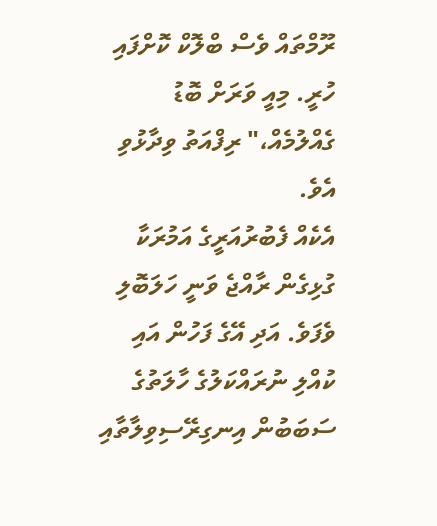ރޫމްތައް ވެސް ބްލޮކް ކޮށްފައި ހުރީ. މިއީ ވަރަށް ބޮޑު ގެއްލުމެއް،" ރިފްއަތު ވިދާޅުވި އެވެ.
އެކެއް ފެބުރުއަރީގެ އަމުރަކާ ގުޅިގެން ރާއްޖެ ވަނީ ހަލަބޮލި ވެފަވެ. އަދި އޭގެ ފަހުން އައި ކުއްލި ނުރައްކަލުގެ ހާލަތުގެ ސަބަބުން އިނގިރޭސިވިލާތާއި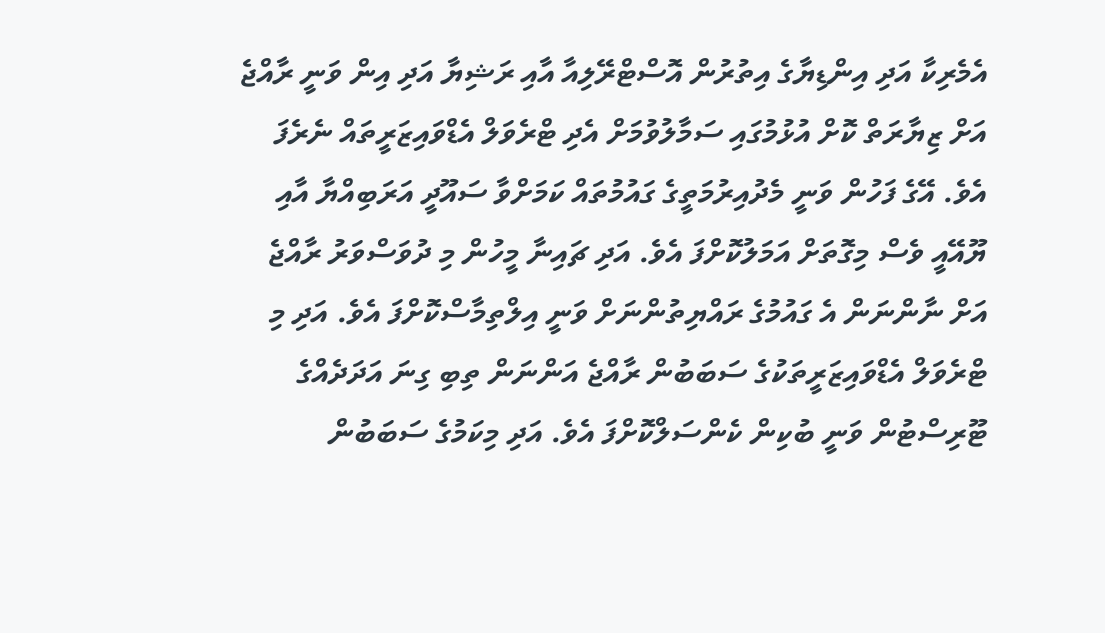އެމެރިކާ އަދި އިންޑިޔާގެ އިތުރުން އޮސްޓްރޭލިއާ އާއި ރަޝިޔާ އަދި އިން ވަނީ ރާއްޖެ އަށް ޒިޔާރަތް ކޮށް އުޅުމުގައި ސަމާލުވުމަށް އެދި ޓްރެވަލް އެޑްވައިޒަރީތައް ނެރެފަ އެވެ. އޭގެ ފަހުން ވަނީ މެދުއިރުމަތީގެ ގައުމުތައް ކަމަށްވާ ސައޫދީ އަރަބިއްޔާ އާއި ޔޫއޭއީ ވެސް މިގޮތަށް އަމަލުކޮށްފަ އެވެ. އަދި ޗައިނާ މީހުން މި ދުވަސްވަރު ރާއްޖެ އަށް ނާންނަން އެ ގައުމުގެ ރައްޔިތުންނަށް ވަނީ އިލްތިމާސްކޮށްފަ އެވެ. އަދި މި ޓްރެވަލް އެޑްވައިޒަރީތަކުގެ ސަބަބުން ރާއްޖެ އަންނަން ތިބި ގިނަ އަދަދެއްގެ ޓޫރިސްޓުން ވަނީ ބުކިން ކެންސަލްކޮށްފަ އެވެ. އަދި މިކަމުގެ ސަބަބުން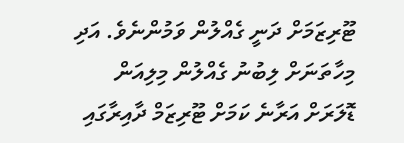ޓޫރިޒަމަށް ދަނީ ގެއްލުން ވަމުންނެވެ. އަދި މިހާތަނަށް ލިބުނު ގެއްލުން މިލިއަން ޑޮލަރަށް އަރާނެ ކަމަށް ޓޫރިޒަމް ދާއިރާގައި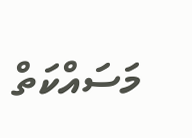މަސައްކަތް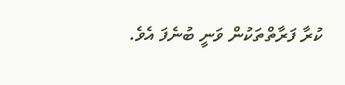ކުރާ ފަރާތްތަކުން ވަނީ ބުނެފަ އެވެ.